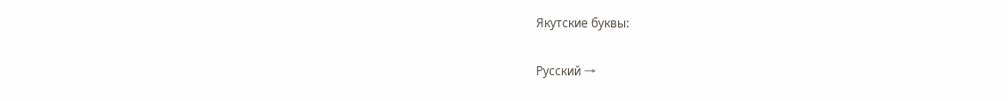Якутские буквы:

Русский →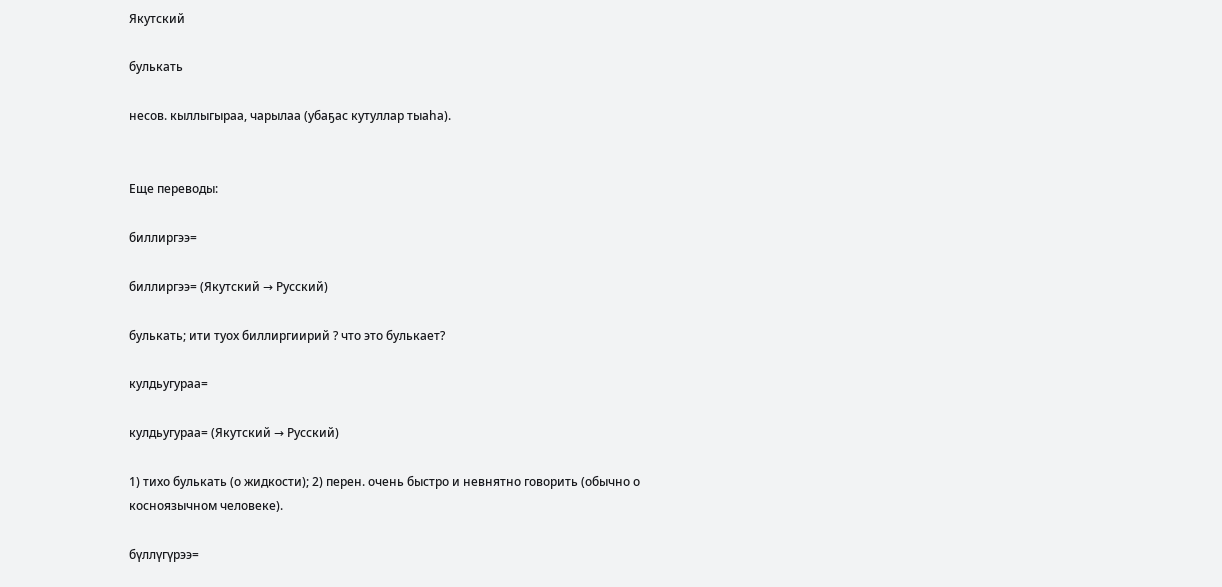Якутский

булькать

несов. кыллыгыраа, чарылаа (убаҕас кутуллар тыаһа).


Еще переводы:

биллиргээ=

биллиргээ= (Якутский → Русский)

булькать; ити туох биллиргиирий ? что это булькает?

кулдьугураа=

кулдьугураа= (Якутский → Русский)

1) тихо булькать (о жидкости); 2) перен. очень быстро и невнятно говорить (обычно о косноязычном человеке).

бүллүгүрээ=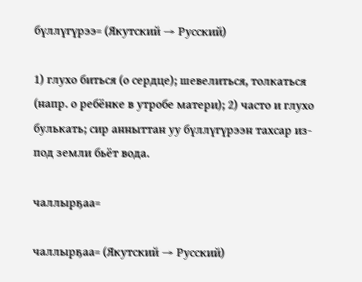бүллүгүрээ= (Якутский → Русский)

1) глухо биться (о сердце); шевелиться, толкаться (напр. о ребёнке в утробе матери); 2) часто и глухо булькать; сир анныттан уу бүллүгүрээн тахсар из-под земли бьёт вода.

чаллырҕаа=

чаллырҕаа= (Якутский → Русский)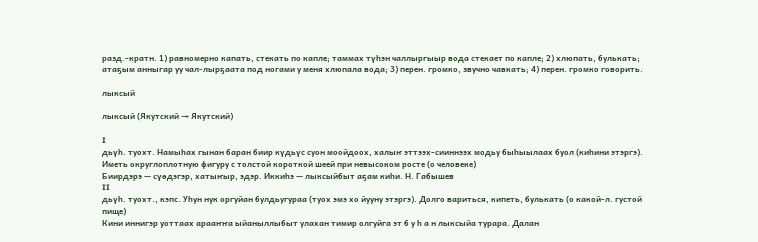разд.-кратн. 1) равномерно капать, стекать по капле; таммах түһэн чаллыргыыр вода стекает по капле; 2) хлюпать, булькать; атаҕым анныгар уу чал-лырҕаата под ногами у меня хлюпала вода; 3) перен. громко, звучно чавкать; 4) перен. громко говорить.

лыксый

лыксый (Якутский → Якутский)

I
дьүһ. туохт. Намыһах гынан баран биир күдьүс суон моойдоох, халыҥ эттээх-сииннээх модьу быһыылаах буол (киһини этэргэ). Иметь округлоплотную фигуру с толстой короткой шеей при невысоком росте (о человеке)
Биирдэрэ — сүөдэгэр, хатыҥыр, эдэр. Иккиһэ — лыксыйбыт аҕам киһи. Н. Габышев
II
дьүһ. туохт., кэпс. Уһун нук оргуйан булдьугураа (туох эмэ хо йууну этэргэ). Долго вариться, кипеть, булькать (о какой-л. густой пище)
Кини иннигэр уоттаах арааҥҥа ыйаныллыбыт улахан тимир олгуйга эт б у һ а н лыксыйа турара. Далан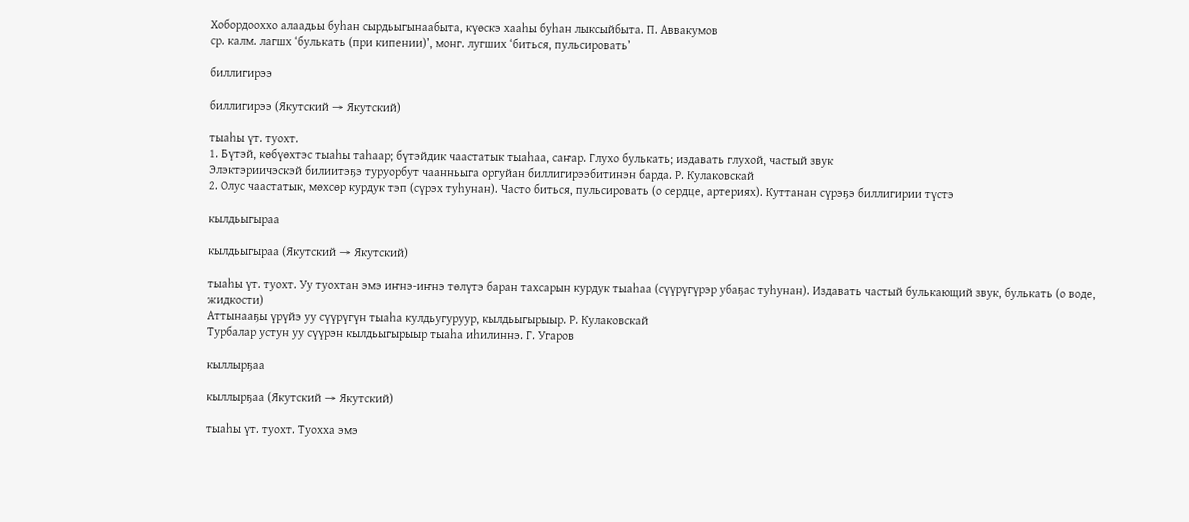Хобордооххо алаадьы буһан сырдьыгынаабыта, күөскэ хааһы буһан лыксыйбыта. П. Аввакумов
ср. калм. лагшх ‘булькать (при кипении)’, монг. лугших ‘биться, пульсировать’

биллигирээ

биллигирээ (Якутский → Якутский)

тыаһы үт. туохт.
1. Бүтэй, көбүөхтэс тыаһы таһаар; бүтэйдик чаастатык тыаһаа, саҥар. Глухо булькать; издавать глухой, частый звук
Элэктэриичэскэй билиитэҕэ туруорбут чаанньыга оргуйан биллигирээбитинэн барда. Р. Кулаковскай
2. Олус чаастатык, мөхсөр курдук тэп (сүрэх туһунан). Часто биться, пульсировать (о сердце, артериях). Куттанан сүрэҕэ биллигирии түстэ

кылдьыгыраа

кылдьыгыраа (Якутский → Якутский)

тыаһы үт. туохт. Уу туохтан эмэ иҥнэ-иҥнэ төлүтэ баран тахсарын курдук тыаһаа (сүүрүгүрэр убаҕас туһунан). Издавать частый булькающий звук, булькать (о воде, жидкости)
Аттынааҕы үрүйэ уу сүүрүгүн тыаһа кулдьугуруур, кылдьыгырыыр. Р. Кулаковскай
Турбалар устун уу сүүрэн кылдьыгырыыр тыаһа иһилиннэ. Г. Угаров

кыллырҕаа

кыллырҕаа (Якутский → Якутский)

тыаһы үт. туохт. Туохха эмэ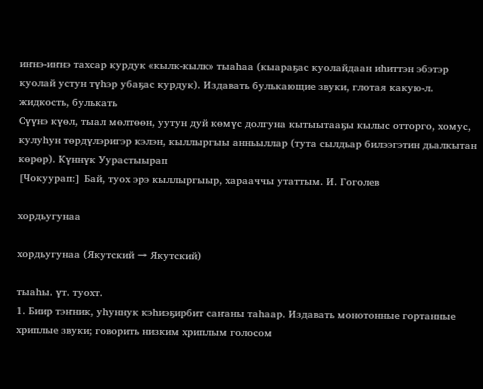иҥнэ-иҥнэ тахсар курдук «кылк-кылк» тыаһаа (кыараҕас куолайдаан иһиттэн эбэтэр куолай устун түһэр убаҕас курдук). Издавать булькающие звуки, глотая какую-л. жидкость, булькать
Сүүнэ күөл, тыал мөлтөөн, уутун дуй көмүс долгуна кытыытааҕы кылыс отторго, хомус, кулуһун төрдүлэригэр кэлэн, кыллыргыы анньыллар (тута сылдьар билээгэтин дьалкытан көрөр). Күннүк Уурастыырап
[Чокуурап:] Бай, туох эрэ кыллыргыыр, харааччы утаттым. И. Гоголев

хордьугунаа

хордьугунаа (Якутский → Якутский)

тыаһы. үт. туохт.
1. Биир тэҥник, уһуннук кэһиэҕирбит саҥаны таһаар. Издавать монотонные гортанные хриплые звуки; говорить низким хриплым голосом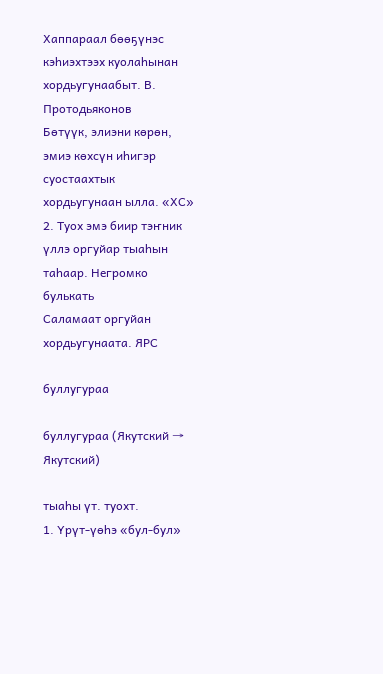Хаппараал бөөҕүнэс кэһиэхтээх куолаһынан хордьугунаабыт. В. Протодьяконов
Бөтүүк, элиэни көрөн, эмиэ көхсүн иһигэр суостаахтык хордьугунаан ылла. «ХС»
2. Туох эмэ биир тэҥник үллэ оргуйар тыаһын таһаар. Негромко булькать
Саламаат оргуйан хордьугунаата. ЯРС

буллугураа

буллугураа (Якутский → Якутский)

тыаһы үт. туохт.
1. Үрүт-үөһэ «бул-бул»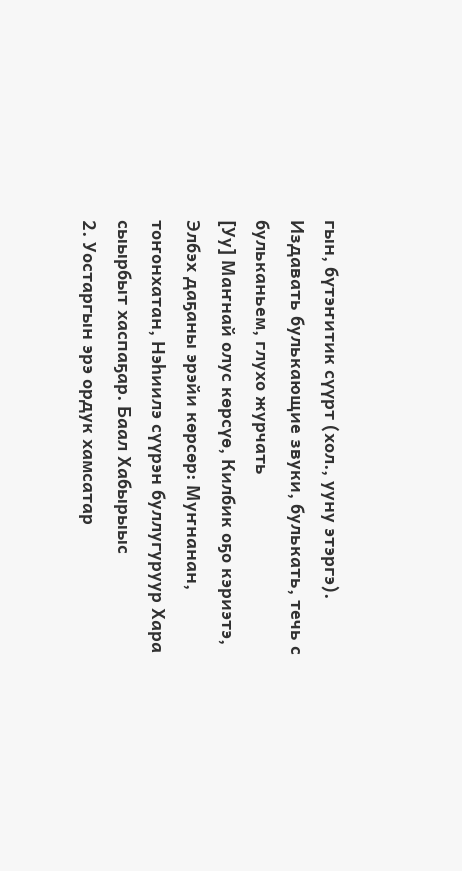гын, бүтэҥитик сүүрт (хол., ууну этэргэ). Издавать булькающие звуки, булькать, течь с бульканьем, глухо журчать
[Уу] Маҥнай олус көрсүө, Килбик оҕо кэриэтэ, Элбэх даҕаны эрэйи көрсөр: Муҥнанан, тоҥонхатан, Нэһиилэ сүүрэн буллугуруур Хара сыырбыт хаспаҕар. Баал Хабырыыс
2. Уостаргын эрэ ордук хамсатар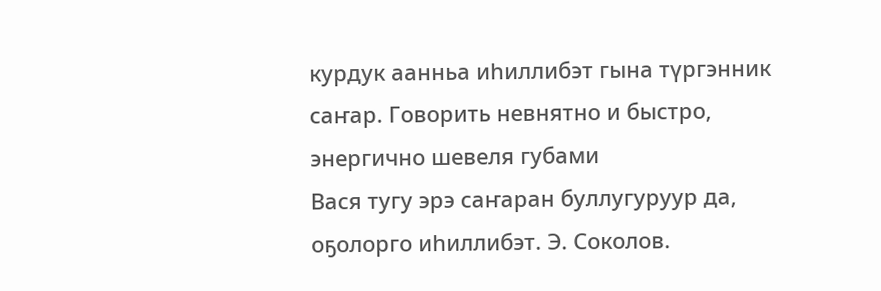курдук аанньа иһиллибэт гына түргэнник саҥар. Говорить невнятно и быстро, энергично шевеля губами
Вася тугу эрэ саҥаран буллугуруур да, оҕолорго иһиллибэт. Э. Соколов.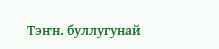Тэҥн. буллугунай